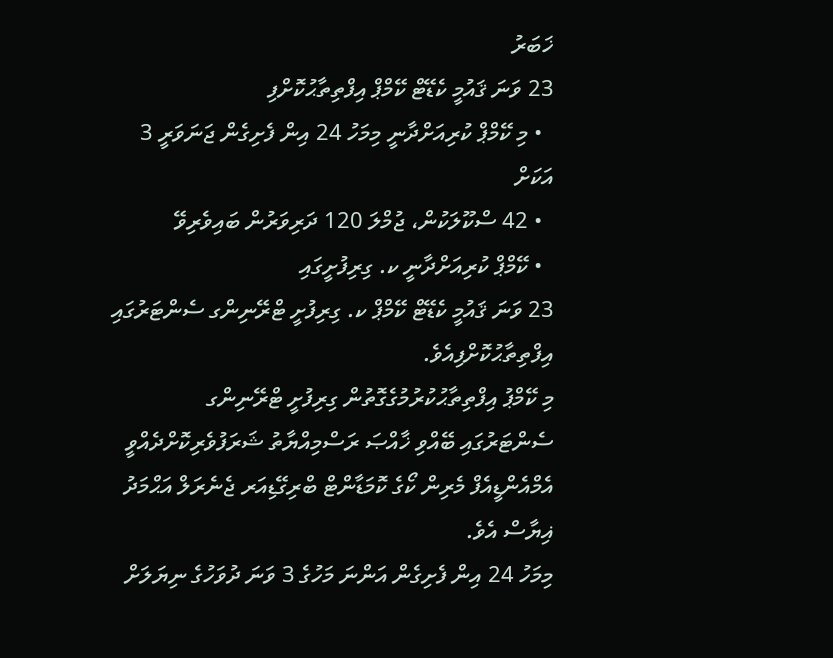ޚަބަރު
23 ވަނަ ޤައުމީ ކެޑޭޓް ކޭމްޕް އިފްތިތާޙުކޮށްފި
  • މި ކޭމްޕް ކުރިއަށްދާނީ މިމަހު 24 އިން ފެށިގެން ޖަނަވަރީ 3 އަކަށް
  • 42 ސްކޫލަކުން، ޖުމްލަ 120 ދަރިވަރުން ބައިވެރިވޭ
  • ކޭމްޕް ކުރިއަށްދާނީ ކ. ގިރިފުށީގައި
23 ވަނަ ޤައުމީ ކެޑޭޓް ކޭމްޕް ކ. ގިރިފުށީ ޓްރޭނިންގ ސެންޓަރުގައި އިފްތިތާޙުކޮށްފިއެވެ.
މި ކޭމްޕު އިފްތިތާޙުކުރުމުގެގޮތުން ގިރިފުށީ ޓްރޭނިންގ ސެންޓަރުގައި ބޭއްވި ޚާއްޞަ ރަސްމިއްޔާތު ޝަރަފުވެރިކޮށްދެއްވީ އެމްއެންޑީއެފް މެރިން ކޯގެ ކޮމަޑާންޓް ބްރިގޭޑިއަރ ޖެނެރަލް އަޙްމަދު ޣިޔާސް އެވެ.
މިމަހު 24 އިން ފެށިގެން އަންނަ މަހުގެ 3 ވަނަ ދުވަހުގެ ނިޔަލަށް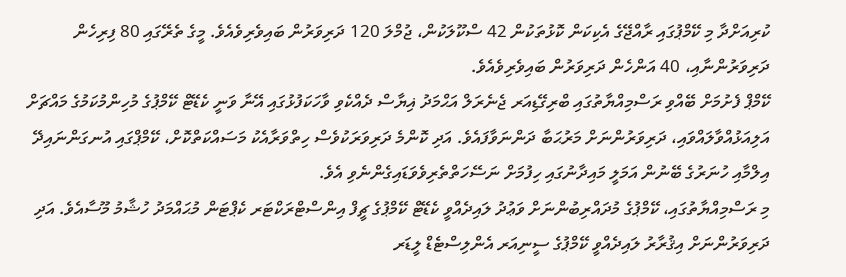ކުރިއަށްދާ މި ކޭމްޕުގައި ރާއްޖޭގެ އެކިކަން ކޮޅުތަކުން 42 ސްކޫލަކުން، ޖުމްލަ 120 ދަރިވަރުން ބައިވެރިވެއެވެ. މީގެ ތެރޭގައި 80 ފިރިހެން ދަރިވަރުންނާއި، 40 އަންހެން ދަރިވަރުން ބައިވެރިވެއެވެ.
ކޭމްޕް ފެށުމަށް ބޭއްވި ރަސްމިއްޔާތުގައި ބްރިގޭޑިއަރ ޖެނެރަލް އަޙްމަދު ޣިޔާސް ދެއްކެވި ވާހަކަފުޅުގައި އޭނާ ވަނީ ކެޑޭޓް ކޭމްޕުގެ މުހިންމުކަމުގެ މައްޗަށް އަލިއަޅުއްވާލައްވައި، ދަރިވަރުންނަށް މަރުޙަބާ ދަންނަވާފައެވެ. އަދި ކޮންމެ ދަރިވަރަކުވެސް ހިތްވަރާއެކު މަސައްކަތްކޮށް، ކޭމްޕްގައި އުނގަންނައިދޭ އިލްމާއި ހުނަރުގެ ބޭނުން އަމަލީ މައިދާނުގައި ހިފުމަށް ނަސޭހަތްތެރިވެވަޑައިގެންނެވި އެވެ.
މި ރަސްމިއްޔާތުގައި، ކޭމްޕުގެ މުދައްރިބުންނަށް ވަޢުދު ލައިދެއްވީ ކެޑޭޓް ކޭމްޕުގެ ޗީފް އިންސްޓްރަކްޓަރ ކެޕްޓަން މުޙައްމަދު ހުޝާމު މޫސާއެވެ. އަދި ދަރިވަރުންނަށް އިޤުރާރު ލައިދެއްވީ ކޭމްޕުގެ ސީނިއަރ އެންލިސްޓެޑް ލީޑަރ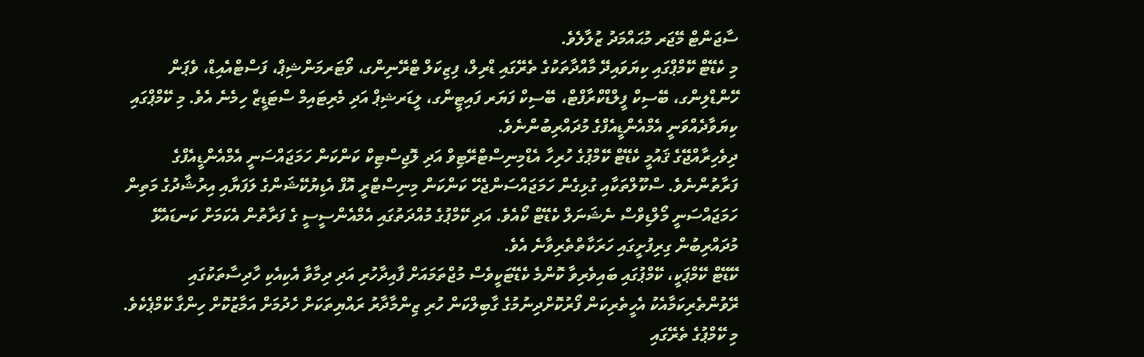ސާޖަންޓް މޭޖަރ މުޙައްމަދު ޒުލާލެވެ.
މި ކެޑޭޓް ކޭމްޕްގައި ކިޔަވައިދޭ މާއްދާތަކުގެ ތެރޭގައި ޑްރިލް، ފިޒިކަލް ޓްރޭނިންގ، ވޯޓަރމަންޝިޕް، ފަސްޓްއެއިޑް، ވެޕަން ހޭންޑްލިންގ، ބޭސިކް ފީލްޑްކްރާފްޓް، ބޭސިކް ފަޔަރ ފައިޓީންގ، ލީޑަރޝިޕް އަދި މެރިޓައިމް ސްޓަޑީޒް ހިމެނެ އެވެ. މި ކޭމްޕްގައި ކިޔަވާދެއްވަނީ އެމްއެންޑީއެފްގެ މުދައްރިބުންނެވެ.
ދިވެހިރާއްޖޭގެ ޤައުމީ ކެޑޭޓް ކޭމްޕުގެ ހުރިހާ އެޑްމިނިސްޓްރޭޓިވް އަދި ލޮޖިސްޓިކް ކަންކަން ހަމަޖައްސަނީ އެމްއެންޑީއެފްގެ ފަރާތުންނެވެ. ސްކޫލްތަކާއި ގުޅިގެން ހަމަޖައްސަންޖެހޭ ކަންކަން މިނިސްޓްރީ އޮފް އެޑިޔުކޭޝަންގެ ލަފަޔާއި އިރުޝާދުގެ މަތިން ހަމަޖައްސަނީ މޯލްޑިވްސް ނެޝަނަލް ކެޑޭޓް ކޯއެވެ. އަދި ކޭމްޕުގެ މުއްދަތުގައި އެމްއެންސީސީ ގެ ފަރާތުން އެކަމަށް ކަނޑައެޅޭ މުދައްރިބުން ގިރިފުށީގައި ހަރަކާތްތެރިވާނެ އެވެ.
ކޭޑޭޓް ކޭމްޕަކީ، ކޭމްޕުގައި ބައިވެރިވާ ކޮންމެ ކެޑޭޓަކީވެސް މުޖްތަމައަށް ފާއިދާހުރި އަދި ދިމާވާ އެކިއެކި ހާދިސާތަކުގައި ރޭވުންތެރިކަމާއެކު އެހީތެރިކަން ފޯރުކޮށްދިނުމުގެ ގާބިލްކަން ހުރި ޒިންމާދާރު ރައްޔިތަކަށް ހެދުމަށް އަމާޒުކޮށް ހިންގާ ކޭމްޕެކެވެ.
މި ކޭމްޕުގެ ތެރޭގައި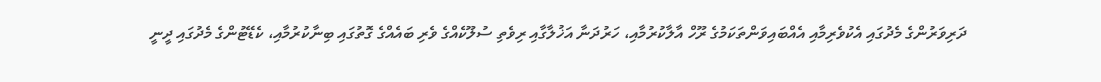ދަރިވަރުންގެ މެދުގައި އެކުވެރިމާއި އެއްބައިވަންތަކަމުގެ ރޫހް އާލާކުރުމާއި، ހަރުދަނާ އަޚުލާގާއި ރިވެތި ސުލޫކެއްގެ ވެރި ބައެއްގެ ގޮތުގައި ބިނާކުރުމާއި، ކެޑޭޓުންގެ މެދުގައި ދީނީ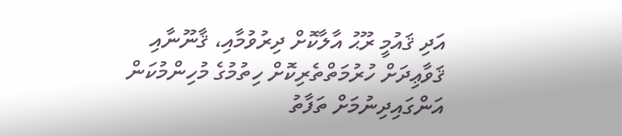އަދި ޤައުމީ ރޫޙު އާލާކޮށް ދިރުވުމާއި، ޤާނޫނާއި ޤަވާޢިދަށް ހުރުމަތްތެރިކޮށް ހިތުމުގެ މުހިންމުކަން އަންގައިދިނުމަށް ތަފާތު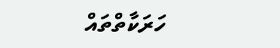ހަރަކާތްތައް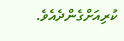ކުރިއަށްގެންދެއެވެ.